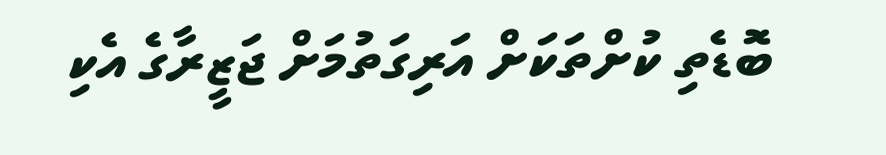ބޮޑެތި ކުށްތަކަށް އަރިގަތުމަށް ޖަޒީރާގެ އެކި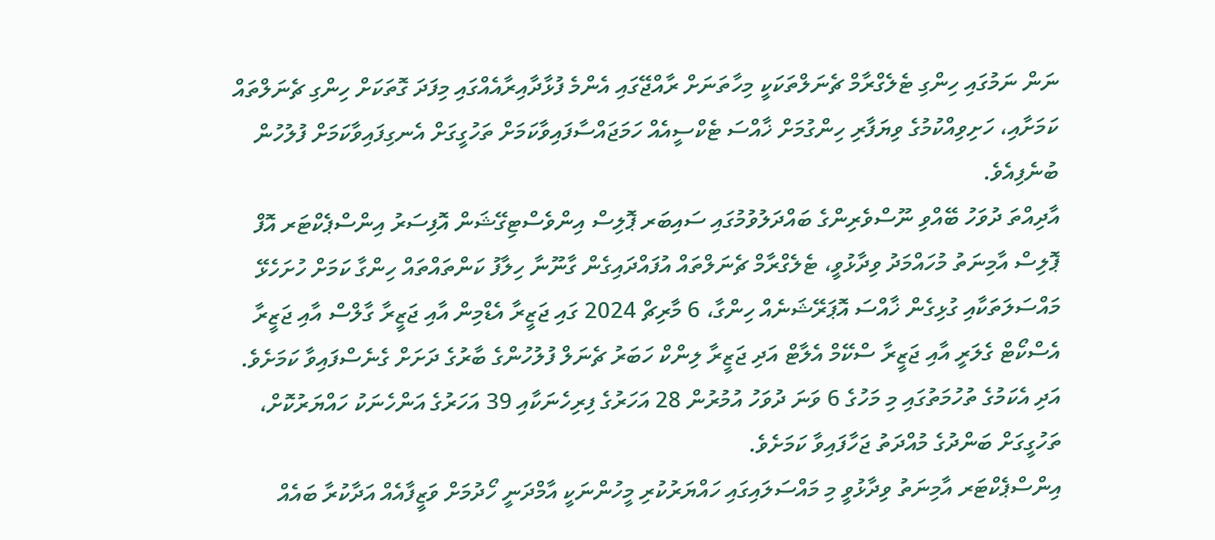ނަން ނަމުގައި ހިންގި ޓެލެގްރާމް ޗެނަލްތަކަކީ މިހާތަނަށް ރާއްޖޭގައި އެންމެ ފުޅާދާއިރާއެއްގައި މިފަދަ ގޮތަކަށް ހިންގި ޗެނަލްތައް ކަމަށާއި، ހަށިވިއްކުމުގެ ވިޔަފާރި ހިންގުމަށް ޚާއްސަ ޓެކްސީއެއް ހަމަޖައްސާފައިވާކަމަށް ތަހުގީގަށް އެނގިފައިވާކަމަށް ފުލުހުން ބުނެފިއެވެ.
އާދިއްތަ ދުވަހު ބޭއްވި ނޫސްވެރިންގެ ބައްދަލުވުމުގައި ސައިބަރ ޕޮލިސް އިންވެސްޓިގޭޝަން އޮފިސަރު އިންސްޕެކްޓަރ އޮފް ޕޮލިސް އާމިނަތު މުހައްމަދު ވިދާޅުވީ، ޓެލެގްރާމް ޗެނަލްތައް އުފައްދައިގެން ގާނޫނާ ހިލާފު ކަންތައްތައް ހިންގާ ކަމަށް ހުށަހެޅޭ މައްސަލަތަކާއި ގުޅިގެން ޚާއްސަ އޮޕަރޭޝަނެއް ހިންގާ، 6 މާރިޗް 2024 ގައި ޖަޒީރާ އެޑްމިން އާއި ޖަޒީރާ ގާލްސް އާއި ޖަޒީރާ އެސްކޯޓް ގެލަރީ އާއި ޖަޒީރާ ސްކޭމް އެލާޓް އަދި ޖަޒީރާ ލިންކް ހަބަރު ޗެނަލް ފުލުހުންގެ ބާރުގެ ދަށަށް ގެނެސްފައިވާ ކަމަށެވެ. އަދި އެކަމުގެ ތުހުމަތުގައި މި މަހުގެ 6 ވަނަ ދުވަހު އުމުރުން 28 އަހަރުގެ ފިރިހެނަކާއި 39 އަހަރުގެ އަންހެނަކު ހައްޔަރުކޮށް، ތަހުގީގަށް ބަންދުގެ މުއްދަތު ޖަހާފައިވާ ކަމަށެވެ.
އިންސްޕެކްޓަރ އާމިނަތު ވިދާޅުވީ މި މައްސަލައިގައި ހައްޔަރުކުރި މީހުންނަކީ އާމްދަނީ ހޯދުމަށް ވަޒީފާއެއް އަދާކުރާ ބައެއް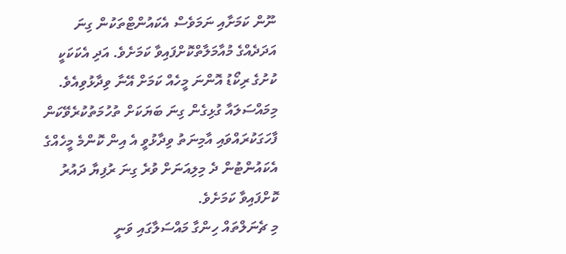ނޫން ކަމަށާއި ނަމަވެސް އެކައުންޓްތަކުން ގިނަ އަދަދެއްގެ މުއާމަލާތްކޮށްފައިވާ ކަމަށެވެ. އަދި އެކަކަކީ ކުށުގެ ރިކޯޑު އޮންނަ މީހެއް ކަމަށް އޭނާ ވިދާޅުވިއެވެ. މިމައްސަލައާ ގުޅިގެން ގިނަ ބަޔަކަށް ތުހުމަތުކުރެވޭކަން ފާހަގަކުރައްވައި އާމިނަތު ވިދާޅުވީ އެ އިން ކޮންމެ މީހެއްގެ އެކައުންޓުން ދެ މިލިއަނަށް ވުރެ ގިނަ ރުފިޔާ ދައުރު ކޮށްފައިވާ ކަމަށެވެ.
މި ޗެނަލްތައް ހިންގާ މައްސަލާގައި ވަނީ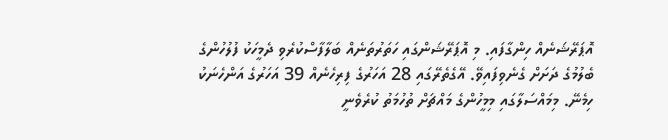އޮޕަރޭޝަނެއް ހިންގާފައި. މި އޮޕަރޭޝަންގައި ހަތަރުތަނެއް ބަލާފާސްކުރެވި ދެމީހަކު ފުލުހުންގެ ބެލުމުގެ ދަށަށް ގެނެވިފައިވޭ. އޭގެތެރޭގައި 28 އަހަރުގެ ފިރިހެނެއް 39 އަހަރުގެ އަންހެނަކު ހިމެނޭ. މިމައްސަލާގައި މިމީހުންގެ މައްޗަށް ތުހުމަތު ކުރެވެނީ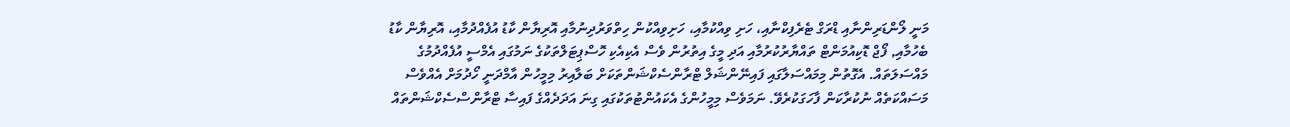މަނީ ލޯންޑަރިންނާއި ޑްރަގް ޓެރެފިކްނާއި، ހަށި ވިއްކުމާއި، ހަށިވިއްކުން ހިތްވަރުދިނުމާއި އޮރިޔާން ކާޑު އުފެއްދުމާއި، އޮރިޔާން ކާޑު ބެހުމާއި, ފޯޖް ޑޮކިއުމަންޓް ތައްޔާރުކުރުމާއި އަދި މީގެ އިތުރުން ވެސް އެކިއެކި ހޮސްޕިޓަލްތަކުގެ ނަމުގައި އެމްސީ އުފެއްދުމުގެ މައްސަލަތައް. އެގޮތުން މިމައްސަލާގައި ފައިނޭންޝަލް ޓްރާންސެކްޝަންތަކަށް ބަލާއިރު މިމީހުން އާމްދަނީ ހޯދުމަށް އެއްވެސް މަސައްކަތެއް ނުކުރާކަން ފާހަގަކުރެވޭ. ނަމަވެސް މިމީހުންގެ އެކައުންޓުތަކުގައި ގިނަ އަދަދެއްގެ ފައިސާ ޓްރާންސްސެކްޝަންތައް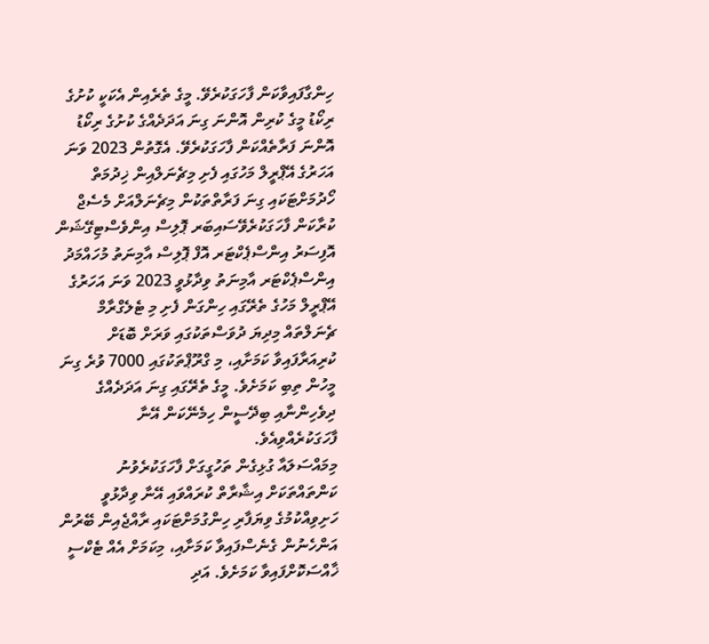ހިންގާފައިވާކަން ފާހަގަކުރެވޭ. މީގެ ތެރެއިން އެކަކީ ކުށުގެ ރިކޯޑު މީގެ ކުރިން އޮންނަ ގިނަ އަދަދެއްގެ ކުށުގެ ރިކޯޑު އޮންނަ ފަރާތެއްކަން ފާހަގަކުރެވޭ. އެގޮތުން 2023 ވަނަ އަހަރުގެ އޭޕްރީލް މަހުގައި ފެށި މިޗެނަލްއިން ޚިދުމަތް ހޯދުމަށްޓަކައި ގިނަ ފަރާތްތަކުން މިޗެނަލްއަށް މެސެޖް ކުރާކަން ފާހަގަކުރެވޭސައިބަރ ޕޮލިސް އިންވެސްޓިގޭޝަން އޮފިސަރު އިންސްޕެކްޓަރ އޮފް ޕޮލިސް އާމިނަތު މުހައްމަދު
އިންސްޕެކްޓަރ އާމިނަތު ވިދާޅުވީ 2023 ވަނަ އަހަރުގެ އޭޕްރީލް މަހުގެ ތެރޭގައި ހިންގަން ފެށި މި ޓެލެގްރާމް ޗެނަލްތައް މިދިޔަ ދުވަސްތަކުގައި ވަރަށް ބޮޑަށް ކުރިއަރާފައިވާ ކަމަށާއި، މި ގްރޫޕްތަކުގައި 7000 ވުރެ ގިނަ މީހުން ތިބި ކަމަށެވެ. މީގެ ތެރޭގައި ގިނަ އަދަދެއްގެ ދިވެހިންނާއި ބިދޭސީން ހިމެނޭކަން އޭނާ ފާހަގަކުރެއްވިއެވެ.
މިމައްސަލައާ ގުޅިގެން ތަހުގީގަށް ފާހަގަކުރެވުނު ކަންތައްތަކަށް އިޝާރާތް ކުރައްވައި އޭނާ ވިދާޅުވީ ހަށިވިއްކުމުގެ ވިޔަފާރި ހިންގުމަށްޓަކައި ރާއްޖެއިން ބޭރުން އަންހެނުން ގެނެސްފައިވާ ކަމަށާއި، މިކަމަށް އެއް ޓެކްސީ ޚާއްސަކޮށްފައިވާ ކަމަށެވެ. އަދި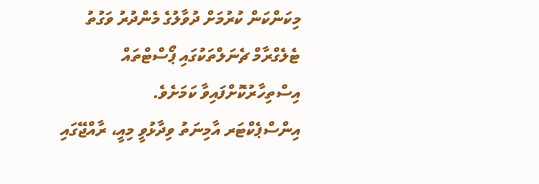މިކަންކަން ކުރުމަށް ދުވާލުގެ މެންދުރު ވަގުތު ޓެލެގްރާމް ޗެނަލްތަކުގައި ޕޯސްޓްތައް އިސްތިހާރުކޮށްފައިވާ ކަމަށެވެ.
އިންސްޕެކްޓަރ އާމިނަތު ވިދާޅުވީ މިއީ، ރާއްޖޭގައި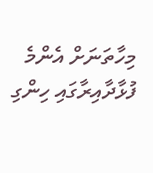މިހާތަނަށް އެންމެ ފުޅާދާއިރާގައި ހިންގި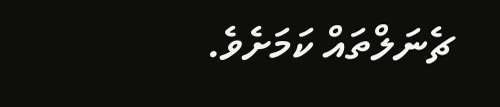ޗެނަލްތައް ކަމަށެވެ.